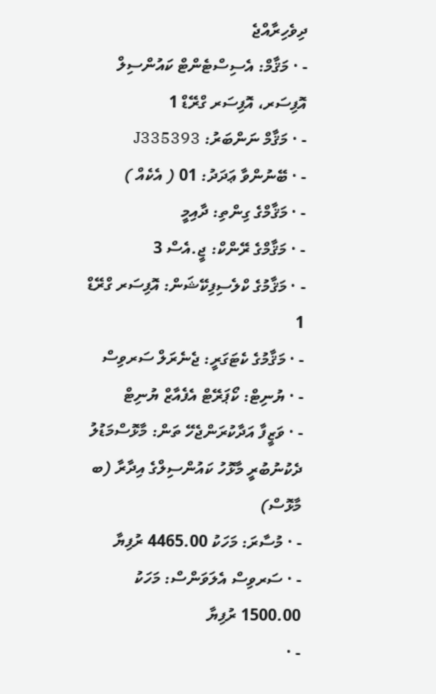ދިވެހިރާއްޖެ
- · މަޤާމް: އެސިސްޓެންޓް ކައުންސިލް އޮފިސަރ، އޮފިސަރ ގްރޭޑް 1
- · މަޤާމް ނަންބަރު: J335393
- · ބޭނުންވާ ޢަދަދު: 01 ( އެކެއް )
- · މަޤާމްގެ ގިންތި: ދާއިމީ
- · މަޤާމްގެ ރޭންކް: ޖީ.އެސް 3
- · މަޤާމުގެ ކްލެސިފިކޭޝަން: އޮފިސަރ ގްރޭޑް 1
- · މަޤާމުގެ ކެޓަގަރީ: ޖެނެރަލް ސަރވިސް
- · ޔުނިޓް: ކޯޕަރޭޓް އެފެއާޒް ޔުނިޓް
- · ވަޒީފާ އަދާކުރަންޖެހޭ ތަން: މާޅޮސްމަޑުލު ދެކުނުބުރީ މާޅޮހު ކައުންސިލްގެ އިދާރާ (ބ މާޅޮސް)
- · މުސާރަ: މަހަކު 4465.00 ރުފިޔާ
- · ސަރވިސް އެލަވަންސް: މަހަކު 1500.00 ރުފިޔާ
- ·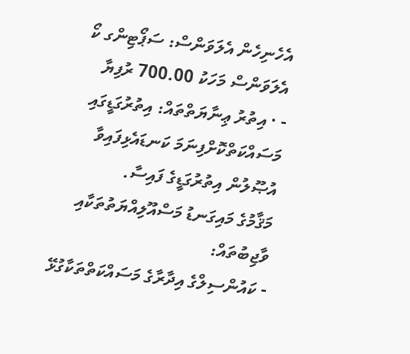އެހެނިހެން އެލަވަންސް: ސަޕޯޓިންގ ކޯ އެލަވަންސް މަހަކު 700.00 ރުފިޔާ
- · އިތުރު ޢިނާޔަތްތައް: އިތުރުގަޑީގައި މަސައްކަތްކޮށްފިނަމަ ކަނޑައެޅިފައިވާ އުޞޫލުން އިތުރުގަޑީގެ ފައިސާ.
މަޤާމުގެ މައިގަނޑު މަސްއޫލިއްޔަތުތަކާއި ވާޖިބުތައް:
- ކައުންސިލްގެ އިދާރާގެ މަސައްކަތްތަކާގުޅޭ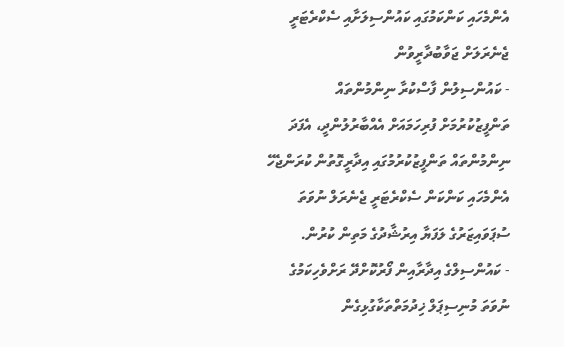އެންމެހައި ކަންކަމުގައި ކައުންސިލަށާއި ސެކްރެޓަރީ ޖެނެރަލަށް ޖަވާބުދާރީވުން
- ކައުންސިލުން ފާސްކުރާ ނިންމުންތައް ތަންފީޒުކުރުމަށް ފުރިހަމައަށް އެއްބާރުލުންދީ، އެފަދަ ނިންމުންތައް ތަންފީޒުކުރުމުގައި އިދާރީގޮތުން ކުރަންޖެހޭ އެންމެހައި ކަންކަން ސެކްރެޓަރީ ޖެނެރަލް ނުވަތަ ސުޕަވައިޒަރުގެ ލަފަޔާ އިރުޝާދުގެ މަތިން ކުރުން.
- ކައުންސިލްގެ އިދާރާއިން ފޯރުކޮށްދޭ ރަށްވެހިކަމުގެ ނުވަތަ މުނިސިޕަލް ޚިދުމަތްތަކާގުޅިގެން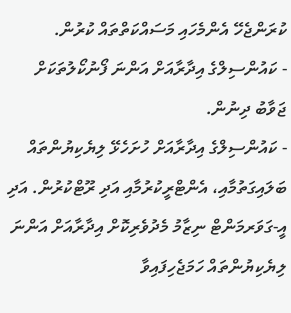ކުރަންޖެހޭ އެންމެހައި މަސައްކަތްތައް ކުރުން.
- ކައުންސިލްގެ އިދާރާއަށް އަންނަ ފޯނުކޯލުތަކަށް ޖަވާބު ދިނުން.
- ކައުންސިލްގެ އިދާރާއަށް ހުށަހެޅޭ ލިޔެކިޔުންތައް ބަލައިގަތުމާއި، އެންޓްރީކުރުމާއި އަދި ރޫޓްކުރުން. އަދި އީ-ގަވަރމަންޓް ނިޒާމު މެދުވެރިކޮށް އިދާރާއަށް އަންނަ ލިޔެކިޔުންތައް ހަމަޖެހިފައިވާ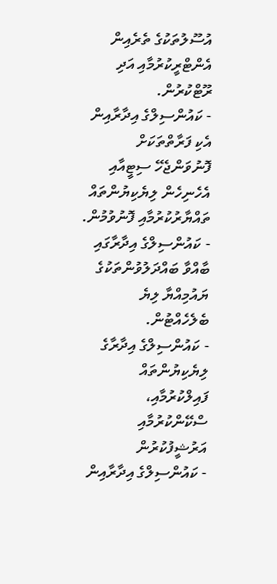އުސޫލުތަކުގެ ތެރެއިން އެންޓްރީކުރުމާއި އަދި ރޫޓްކުރުން.
- ކައުންސިލްގެ އިދާރާއިން އެކި ފަރާތްތަކަށް ފޮނުވަންޖެހޭ ސިޓީއާއި އެހެނިހެން ލިޔެކިޔުންތައް ތައްޔާރުކުރުމާއި ފޮނުވުމުން.
- ކައުންސިލްގެ އިދާރާގައި ބާއްވާ ބައްދަލުވުންތަކުގެ ޔައުމިއްޔާ ލިޔެ ބެލެހެއްޓުން.
- ކައުންސިލްގެ އިދާރާގެ ލިޔެކިޔުންތައް ފައިލްކުރުމާއި، ސްކޭންކުރުމާއި އަރުޝީފުކުރުން
- ކައުންސިލްގެ އިދާރާއިން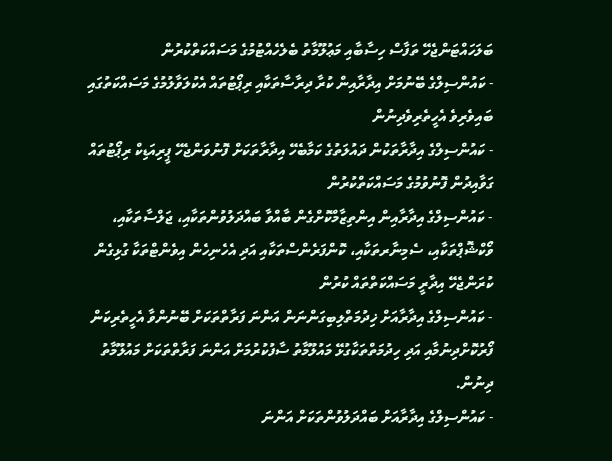ބަލަހައްޓަންޖެހޭ ތަފާސް ހިސާބާއި މަޢުލޫމާތު ބެލެހެއްޓުމުގެ މަސައްކަތްކުރުން
- ކައުންސިލްގެ ބޭނުމަށް އިދާރާއިން ކުރާ ދިރާސާތަކާއި ރިޕޯޓުތައް އެކުލަވާލުމުގެ މަސައްކަތުގައި ބައިވެރިވެ އެހީތެރިވެދިނުން
- ކައުންސިލްގެ އިދާރާތަކުން ދައުލަތުގެ ކަމާބެހޭ އިދާރާތަކަށް ފޮނުވަންޖެހޭ ޕީރިއަޑިކް ރިޕޯޓުތައް ގަވާއިދުން ފޮނުވުމުގެ މަސައްކަތްކުރުން
- ކައުންސިލްގެ އިދާރާއިން އިންތިޒާމްކޮށްގެން ބާއްވާ ބައްދަލުވުންތަކާއި، ޖަލްސާތަކާއި، ވޯކްޝޮޕްތަކާއި، ސެމިނާރތަކާއި، ކޮންފަރެންސްތަކާއި އަދި އެހެނިހެން އިވެންޓްތަކާ ގުޅިގެން ކުރަންޖެހޭ އިދާރީ މަސައްކަތްތައް ކުރުން
- ކައުންސިލްގެ އިދާރާއަށް ޚިދުމަތްލިބިގަންނަން އަންނަ ފަރާތްތަކަށް ބޭނުންވާ އެހީތެރިކަން ފޯރުކޮށްދިނުމާއި އަދި ހިދުމަތްތަކާގުޅޭ މައުލޫމާތު ސާފުކުރުމަށް އަންނަ ފަރާތްތަކަށް މައުލޫމާތު ދިނުން.
- ކައުންސިލްގެ އިދާރާއަށް ބައްދަލުވުންތަކަށް އަންނަ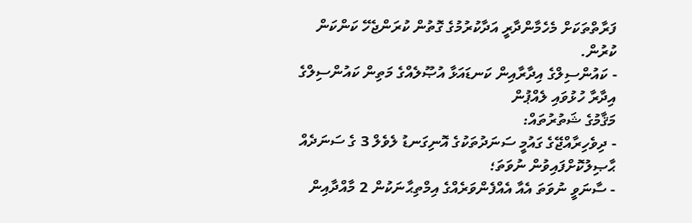ފަރާތްތަކަށް މެހެމާންދާރީ އަދާކުރުމުގެ ގޮތުން ކުރަންޖެހޭ ކަންކަން ކުރުން.
- ކައުންސިލްގެ އިދާރާއިން ކަނޑައަޅާ އުޞޫލެއްގެ މަތިން ކައުންސިލްގެ އިދާރާ ހުޅުވައި ލެއްޕުން
މަޤާމުގެ ޝަތުރުތައް:
- ދިވެހިރާއްޖޭގެ ގައުމީ ސަނަދުތަކުގެ އޮނިގަނޑު ލެވެލް 3 ގެ ސަނަދެއް ޙާޞިލުކޮށްފައިވުން ނުވަތަ؛
- ސާނަވީ ނުވަތަ އެއާ އެއްފެންވަރެއްގެ އިމްތިޙާނަކުން 2 މާއްދާއިން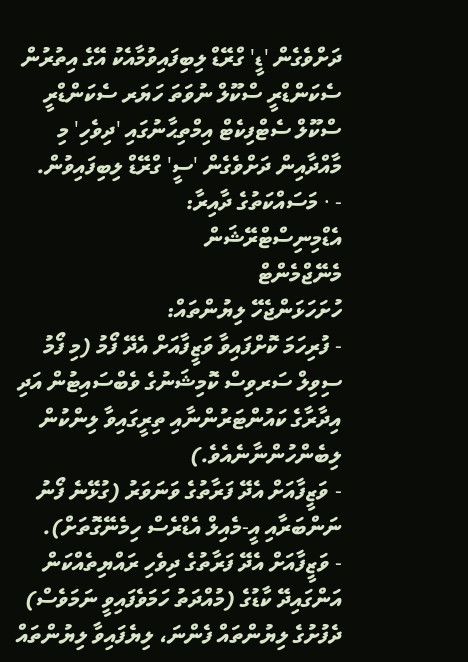ދަށްވެގެން 'ޑީ' ގްރޭޑް ލިބިފައިވުމާއެކު އޭގެ އިތުރުން ސެކަންޑްރީ ސްކޫލް ނުވަތަ ހަޔަރ ސެކަންޑްރީ ސްކޫލް ސެޓްފިކެޓް އިމްތިޙާނުގައި 'ދިވެހި' މި މާއްދާއިން ދަށްވެގެން 'ސީ' ގްރޭޑް ލިބިފައިވުން.
- · މަސައްކަތުގެ ދާއިރާ:
އެޑްމިނިސްޓްރޭޝަން
މެނޭޖްމެންޓް
ހުށަހަޅަންޖެހޭ ލިޔުންތައް:
- ފުރިހަމަ ކޮށްފައިވާ ވަޒީފާއަށް އެދޭ ފޯމު (މި ފޯމު ސިވިލް ސަރވިސް ކޮމިޝަނުގެ ވެބްސައިޓުން އަދި އިދާރާގެ ކައުންޓަރުންނާއި ތިރީގައިވާ ލިންކުން ލިބެންހުންނާނެއެވެ.)
- ވަޒީފާއަށް އެދޭ ފަރާތުގެ ވަނަވަރު (ގުޅޭނެ ފޯނު ނަންބަރާއި އީ-މެއިލް އެޑްރެސް ހިމެނޭގޮތަށް).
- ވަޒީފާއަށް އެދޭ ފަރާތުގެ ދިވެހި ރައްޔިތެއްކަން އަންގައިދޭ ކާޑުގެ (މުއްދަތު ހަމަވެފައިވީ ނަމަވެސް) ދެފުށުގެ ލިޔުންތައް ފެންނަ، ލިޔެފައިވާ ލިޔުންތައް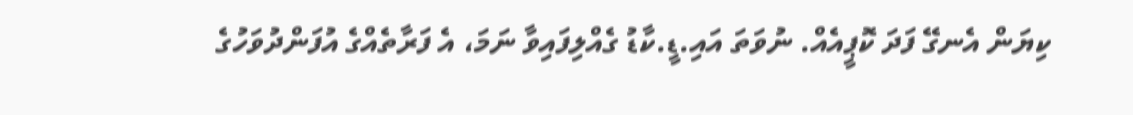ކިޔަން އެނގޭ ފަދަ ކޮޕީއެއް. ނުވަތަ އައި.ޑީ.ކާޑު ގެއްލިފައިވާ ނަމަ، އެ ފަރާތެއްގެ އުފަންދުވަހުގެ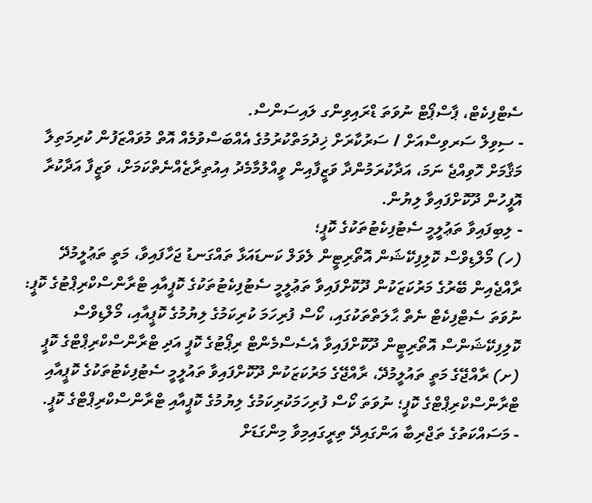ސެޓްފިކެޓް، ޕާސްޕޯޓް ނުވަތަ ޑްރައިވިންގ ލައިސަންސް.
- ސިވިލް ސަރވިސްއަށް / ސަރުކާރަށް ޚިދުމަތްކުރުމުގެ އެއްބަސްވުމެއް އޮތް މުވައްޒަފުން ކުރިމަތިލާ މަޤާމަށް ހޮވިއްޖެ ނަމަ، އަދާކުރަމުންދާ ވަޒީފާއިން ވީއްލުމާމެދު އިއުތިރާޒެއްނެތްކަމަށް، ވަޒީފާ އަދާކުރާ އޮފީހުން ދޫކޮށްފައިވާ ލިޔުން.
- ލިބިފައިވާ ތަޢުލީމީ ސެޓުފިކެޓުތަކުގެ ކޮޕީ؛
(ހ) މޯލްޑިވްސް ކޮލިފިކޭޝަން އޮތޯރިޓީން ލެވަލް ކަނޑައަޅާ ތައްގަނޑު ޖަހާފައިވާ، މަތީ ތަޢުލީމުދޭ ރާއްޖެއިން ބޭރުގެ މަރުކަޒަކުން ދޫކޮށްފައިވާ ތަޢުލީމީ ސެޓުފިކެޓުތަކުގެ ކޮޕީއާއި ޓްރާންސްކްރިޕްޓުގެ ކޮޕީ: ނުވަތަ ސެޓްފިކެޓް ނެތް ޙާލަތްތަކުގައި، ކޯސް ފުރިހަމަ ކުރިކަމުގެ ލިޔުމުގެ ކޮޕީއާއި، މޯލްޑިވްސް ކޮލިފިކޭޝަންސް އޮތޯރިޓީން ދޫކޮށްފައިވާ އެސެސްމެންޓް ރިޕޯޓުގެ ކޮޕީ އަދި ޓްރާންސްކްރިޕްޓްގެ ކޮޕީ
(ށ) ރާއްޖޭގެ މަތީ ތައުލީމުދޭ، ރާއްޖޭގެ މަރުކަޒަކުން ދޫކޮށްފައިވާ ތައުލީމީ ސެޓުފިކެޓުތަކުގެ ކޮޕީއާއި ޓްރާންސްކްރިޕްޓްގެ ކޮޕީ؛ ނުވަތަ ކޯސް ފުރިހަމަކުރިކަމުގެ ލިޔުމުގެ ކޮޕީއާއި ޓްރާންސްކްރިޕްޓްގެ ކޮޕީ.
- މަސައްކަތުގެ ތަޖްރިބާ އަންގައިދޭ ތިރީގައިމިވާ މިންގަޑަށް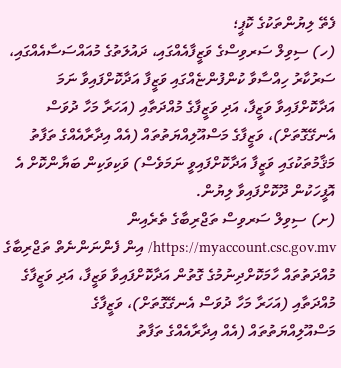ފެތޭ ލިޔުންތަކުގެ ކޮޕީ؛
(ހ) ސިވިލް ސަރވިސްގެ ވަޒީފާއެއްގައި، ދައުލަތުގެ މުއައްސަސާއެއްގައި، ސަރުކާރު ހިއްސާވާ ކުންފުންޏެއްގައި ވަޒީފާ އަދާކޮށްފައިވާ ނަމަ އަދާކޮށްފައިވާ ވަޒީފާ، އަދި ވަޒީފާގެ މުއްދަތާއި (އަހަރާ މަހާ ދުވަސް އެނގޭގޮތަށް)، ވަޒީފާގެ މަސްއޫލިއްޔަތުތައް (އެއް އިދާރާއެއްގެ ތަފާތު މަޤާމުތަކުގައި ވަޒީފާ އަދާކޮށްފައިވީ ނަމަވެސް) ވަކިވަކިން ބަޔާންކޮށް އެ އޮފީހަކުން ދޫކޮށްފައިވާ ލިޔުން.
(ށ) ސިވިލް ސަރވިސް ތަޖްރިބާގެ ތެރެއިން https://myaccount.csc.gov.mv/ އިން ފެންނަންނެތް ތަޖްރިބާގެ މުއްދަތުތައް ހާމަކޮށްދިނުމުގެ ގޮތުން އަދާކޮށްފައިވާ ވަޒީފާ، އަދި ވަޒީފާގެ މުއްދަތާއި (އަހަރާ މަހާ ދުވަސް އެނގޭގޮތަށް)، ވަޒީފާގެ މަސްއޫލިއްޔަތުތައް (އެއް އިދާރާއެއްގެ ތަފާތު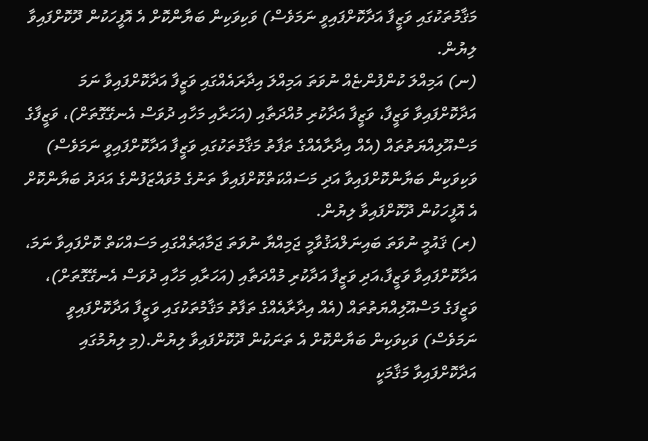މަޤާމުތަކުގައި ވަޒީފާ އަދާކޮށްފައިވީ ނަމަވެސް) ވަކިވަކިން ބަޔާންކޮށް އެ އޮފީހަކުން ދޫކޮށްފައިވާ ލިޔުން.
(ނ) އަމިއްލަ ކުންފުންޏެއް ނުވަތަ އަމިއްލަ އިދާރައެއްގައި ވަޒީފާ އަދާކޮށްފައިވާ ނަމަ އަދާކޮށްފައިވާ ވަޒީފާ، ވަޒީފާ އަދާކުރި މުއްދަތާއި (އަހަރާއި މަހާއި ދުވަސް އެނގޭގޮތަށް)، ވަޒީފާގެ މަސްއޫލިއްޔަތުތައް (އެއް އިދާރާއެއްގެ ތަފާތު މަޤާމުތަކުގައި ވަޒީފާ އަދާކޮށްފައިވީ ނަމަވެސް) ވަކިވަކިން ބަޔާންކޮށްފައިވާ އަދި މަސައްކަތްކޮށްފައިވާ ތަނުގެ މުވައްޒަފުންގެ އަދަދު ބަޔާންކޮށް އެ އޮފީހަކުން ދޫކޮށްފައިވާ ލިޔުން.
(ރ) ޤައުމީ ނުވަތަ ބައިނަލްއަޤުވާމީ ޖަމިއްޔާ ނުވަތަ ޖަމާޢަތެއްގައި މަސައްކަތް ކޮށްފައިވާ ނަމަ، އަދާކޮށްފައިވާ ވަޒީފާ،އަދި ވަޒީފާ އަދާކުރި މުއްދަތާއި (އަހަރާއި މަހާއި ދުވަސް އެނގޭގޮތަށް)، ވަޒީފަގެ މަސްއޫލިއްޔަތުތައް (އެއް އިދާރާއެއްގެ ތަފާތު މަޤާމުތަކުގައި ވަޒީފާ އަދާކޮށްފައިވީ ނަމަވެސް) ވަކިވަކިން ބަޔާންކޮށް އެ ތަނަކުން ދޫކޮށްފައިވާ ލިޔުން.(މި ލިޔުމުގައި އަދާކޮށްފައިވާ މަޤާމަކީ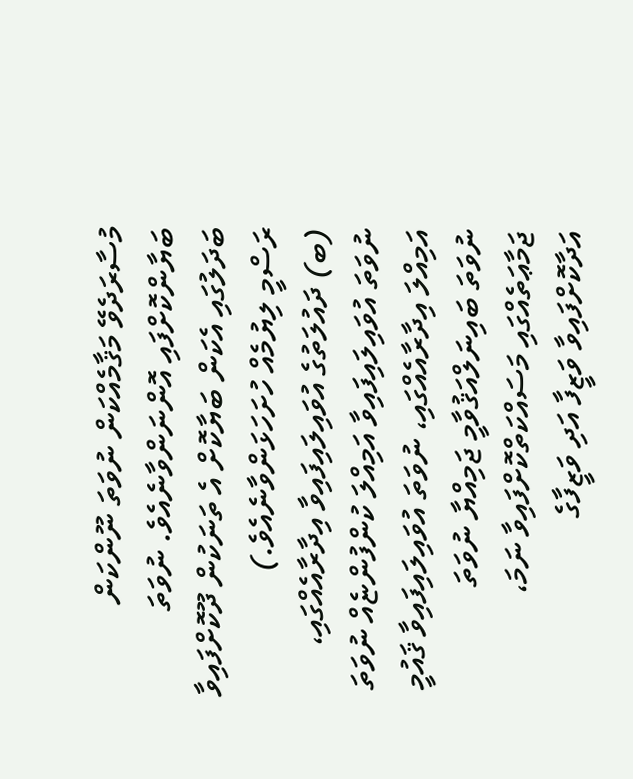މުސާރަދެވޭ މަޤާމެއްކަން ނުވަތަ ނޫންކަން ބަޔާންކޮށްފައި އޮންނަންވާނެއެވެ. ނުވަތަ ބަދަލުގައި އެކަން ބަޔާކޮށް އެ ތަނަކުން ދޫކޮށްފައިވާ ރަސްމީ ލިޔުމެއް ހުށަހަޅަންވާނެއެވެ.)
(ބ) ދައުލަތުގެ އުވައިލައިފައިވާ އިދާރާއެއްގައި، ނުވަތަ އުވައިލައިފައިވާ އަމިއްލަ ކުންފުންޏެއް ނުވަތަ އަމިއްލަ އިދާރާއެއްގައި، ނުވަތަ އުވައިލައިފައިވާ ޤައުމީ ނުވަތަ ބައިނަލްއަޤުވާމީ ޖަމިއްޔާ ނުވަތަ ޖަމާޢަތެއްގައި މަސައްކަތްކޮށްފައިވާ ނަމަ، އަދާކޮށްފައިވާ ވަޒީފާ އަދި ވަޒީފާގެ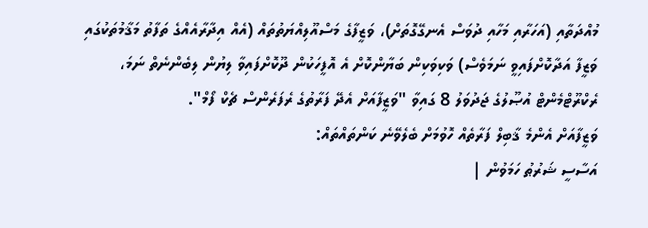މުއްދަތާއި (އަހަރާއި މަހާއި ދުވަސް އެނގޭގޮތަށް)، ވަޒީފާގެ މަސްއޫލިއްޔަތުތައް (އެއް އިދާރާއެއްގެ ތަފާތު މަޤާމުތަކުގައި ވަޒީފާ އަދާކޮށްފައިވީ ނަމަވެސް) ވަކިވަކިން ބަޔާންކޮށް އެ އޮފީހަކުން ދޫކޮށްފައިވާ ލިޔުން ލިބެންނެތް ނަމަ، ރެކްރޫޓްމެންޓް އުޞޫލުގެ ޖަދުވަލު 8 ގައިވާ "ވަޒީފާއަށް އެދޭ ފަރާތުގެ ރެފަރެންސް ޗެކް ފޯމް".
ވަޒީފާއަށް އެންމެ ޤާބިލް ފަރާތެއް ހޮވުމަށް ބެލެވޭނެ ކަންތައްތައް:
އަސާސީ ޝަރުޠު ހަމަވުން |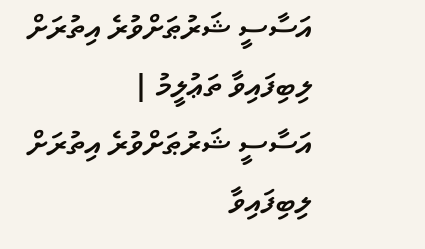އަސާސީ ޝަރުޠަށްވުރެ އިތުރަށް ލިބިފައިވާ ތަޢުލީމު |
އަސާސީ ޝަރުޠަށްވުރެ އިތުރަށް ލިބިފައިވާ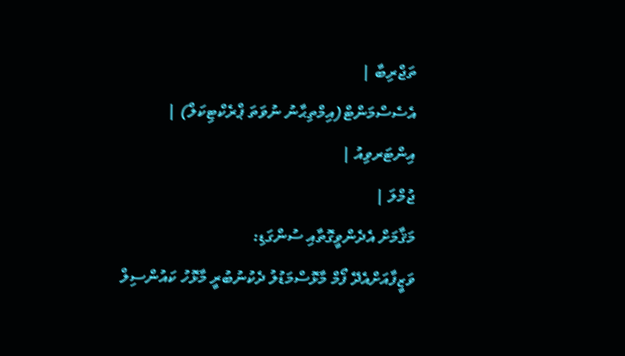ތަޖްރިބާ |
އެސެސްމަންޓް(އިމްތިޙާނު ނުވަތަ ޕްރެކްޓިކަލް) |
އިންޓަރވިއު |
ޖުމްލަ |
މަޤާމަށް އެދެންވީގޮތާއި ސުންގަޑި:
ވަޒީފާއަށްއެދޭ ފޯމް މާޅޮސްމަޑުލު ދެކުނުބުރީ މާޅޮހު ކައުންސިލް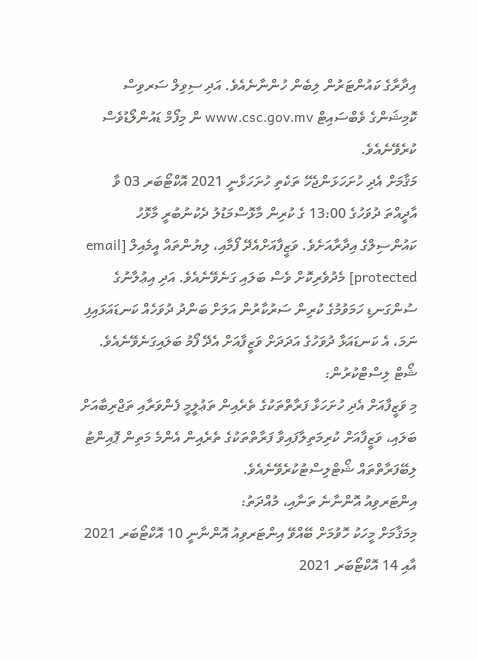އިދާރާގެ ކައުންޓަރުން ލިބެން ހުންނާނެއެވެ. އަދި ސިވިލް ސަރވިސް ކޮމިޝަންގެ ވެބްސައިޓް www.csc.gov.mv ން މިފޯމް ޑައުންލޯޑުވެސް ކުރެވޭނެއެވެ.
މަޤާމަށް އެދި ހުށަހަޅަންޖެހޭ ތަކެތި ހުށަހަޅާނީ 2021 އޮކްޓޯބަރ 03 ވާ އާދީއްތަ ދުވަހުގެ 13:00 ގެ ކުރިން މާޅޮސްމަޑުލު ދެކުނުބުރީ މާޅޮހު ކައުންސިލްގެ އިދާރާއަށެވެ. ވަޒީފާއަށްއެދޭ ފޯމާއި، ލިޔުންތައް އީމެއިލް [email protected] މެދުވެރިކޮށް ވެސް ބަލައި ގަނެވޭނެއެވެ. އަދި އިޢުލާނުގެ ސުންގަނޑި ހަމަވުމުގެ ކުރިން ސަރުކާރުން އަލަށް ބަންދު ދުވަހެއް ކަނޑައަޅައިފި ނަމަ، އެ ކަނޑައަޅާ ދުވަހުގެ އަދަދަށް ވަޒީފާއަށް އެދޭ ފޯމު ބަލައިގަނެވޭނެއެވެ.
ޝޯޓް ލިސްޓްކުރުން:
މި ވަޒީފާއަށް އެދި ހުށަހަޅާ ފަރާތްތަކުގެ ތެރެއިން ތަޢުލީމީ ފެންވަރާއި ތަޖްރިބާއަށް ބަލައި، ވަޒީފާއަށް ކުރިމަތިލާފައިވާ ފަރާތްތަކުގެ ތެރެއިން އެންމެ މަތިން ޕޮއިންޓު ލިބޭފަރާތްތައް ޝޯޓްލިސްޓުކުރެވޭނެއެވެ.
އިންޓަރވިއު އޮންނާނެ ތަނާއި، މުއްދަތު:
މިމަޤާމަށް މީހަކު ހޮވުމަށް ބޭއްވޭ އިންޓަރވިއު އޮންނާނީ 10 އޮކްޓޯބަރ 2021 އާއި 14 އޮކްޓޯބަރ 2021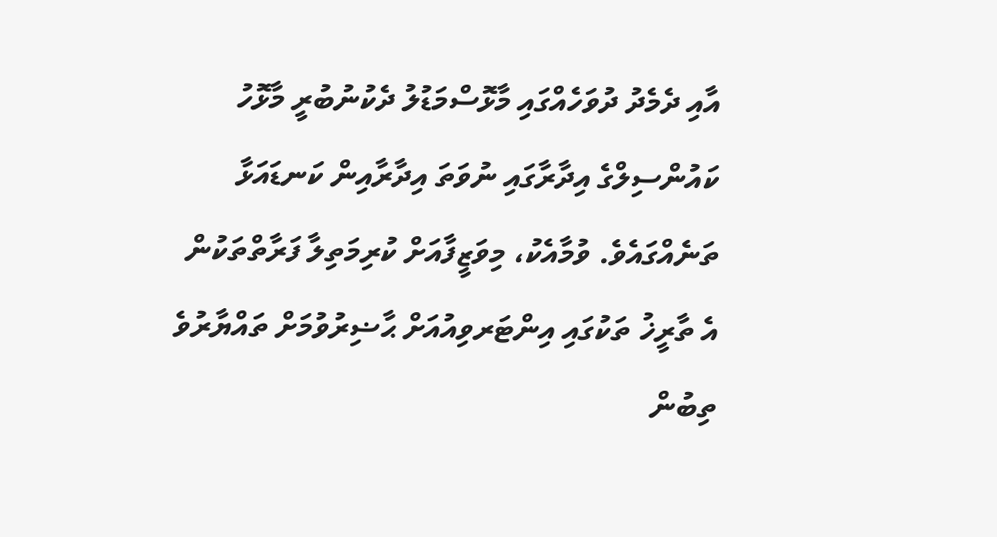އާއި ދެމެދު ދުވަހެއްގައި މާޅޮސްމަޑުލު ދެކުނުބުރީ މާޅޮހު ކައުންސިލްގެ އިދާރާގައި ނުވަތަ އިދާރާއިން ކަނޑައަޅާ ތަނެއްގައެވެ. ވުމާއެކު، މިވަޒީފާއަށް ކުރިމަތިލާ ފަރާތްތަކުން އެ ތާރީޚު ތަކުގައި އިންޓަރވިއުއަށް ޙާޟިރުވުމަށް ތައްޔާރުވެ ތިބުން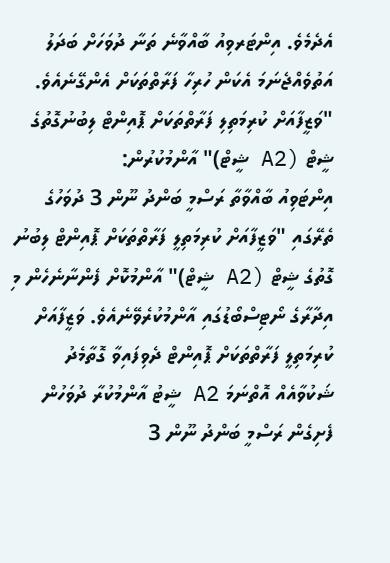އެދެމެވެ. އިންޓަރވިއު ބާއްވާނެ ތަނާ ދުވަހަށް ބަދަލު އަތުވެއްޖެނަމަ އެކަން ހުރިހާ ފަރާތްތަކަށް އެންގޭނެއެވެ.
"ވަޒީފާއަށް ކުރިމަތިލި ފަރާތްތަކަށް ޕޮއިންޓް ލިބުނުގޮތުގެ ޝީޓް (A2 ޝީޓް)" އާންމުކުރުން:
އިންޓަވިއު ބާއްވާތާ ރަސްމީ ބަންދު ނޫން 3 ދުވަހުގެ ތެރޭގައި "ވަޒީފާއަށް ކުރިމަތިލީ ފަރާތްތަކަށް ޕޮއިންޓް ލިބުނު ގޮތުގެ ޝީޓް (A2 ޝީޓް)" އާންމުކޮށް ފެންނާނެހެން މި އިދާރާގެ ނޯޓިސްބޯޑުގައި އާންމުކުރެވޭނެއެވެ. ވަޒީފާއަށް ކުރިމަތިލީ ފަރާތްތަކަށް ޕޮއިންޓް ދެވިފައިވާ ގޮތާމެދު ޝަކުވާއެއް އޮތްނަމަ A2 ޝީޓު އާންމުކުރާ ދުވަހުން ފެށިގެން ރަސްމީ ބަންދު ނޫން 3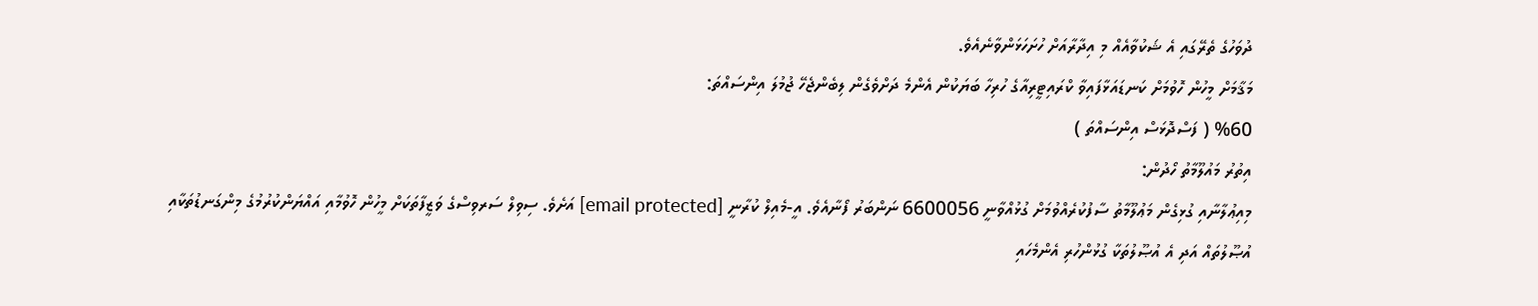ދުވަހުގެ ތެރޭގައި އެ ޝަކުވާއެއް މި އިދާރާއަށް ހުށަހަޅަންވާނެއެވެ.
މަޤާމަށް މީހުން ހޮވުމަށް ކަނޑައަޅާފައިވާ ކްރައިޓީރިއާގެ ހުރިހާ ބަޔަކުން އެންމެ ދަށްވެގެން ލިބެންޖެހޭ ޖުމުލަ އިންސައްތަ:
%60 ( ފަސްދޮޅަސް އިންސައްތަ )
އިތުރު މައުލޫމާތު ހޯދުން:
މިއިޢުލާނާއި ގުޅިގެން މަޢުލޫމާތު ސާފުކުރެއްވުމަށް ގުޅުއްވާނީ 6600056 ނަންބަރު ފޯނާއެވެ. އީ-މެއިލް ކުރާނީ [email protected] އަށެވެ. ސިވިލް ސަރވިސްގެ ވަޒީފާތަކަށް މީހުން ހޮވުމާއި އައްޔަންކުރުމުގެ މިންގަނޑުތަކާއި އުޞޫލުތައް އަދި އެ އުޞޫލުތަކާ ގުޅުންހުރި އެންމެހައި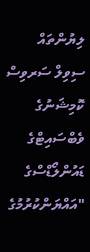ލިޔުންތައް ސިވިލް ސަރވިސް ކޮމިޝަނުގެ ވެބްސައިޓްގެ ޑައުންލޯޑްސްގެ "އައްޔަންކުރުމުގެ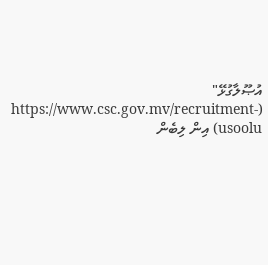އުޞޫލާގުޅޭ" (https://www.csc.gov.mv/recruitment-usoolu) އިން ލިބެން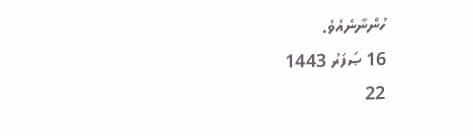ހުންނާނެއެވެ.
16 ޞަފަރު 1443
22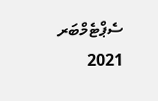ސެޕްޓެމްބަރ 2021